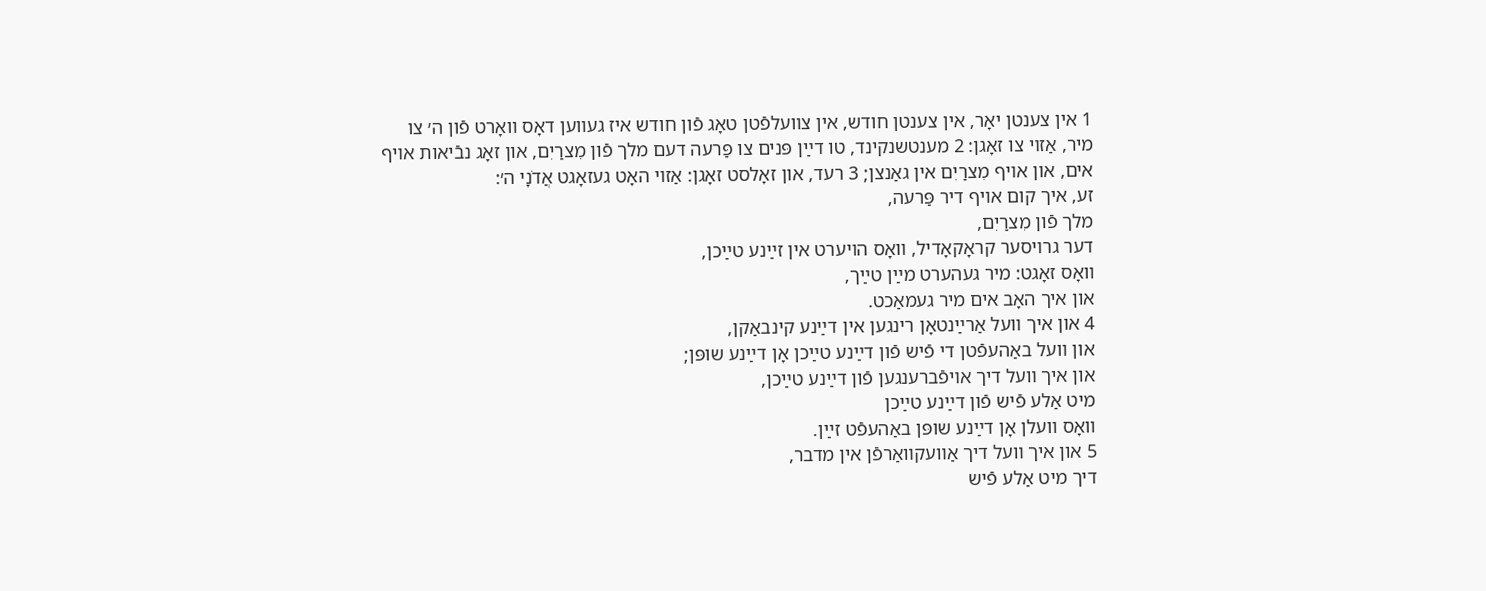1 אין צענטן יאָר, אין צענטן חודש, אין צװעלפֿטן טאָג פֿון חודש איז געװען דאָס װאָרט פֿון ה׳ צו מיר, אַזױ צו זאָגן: 2 מענטשנקינד, טו דײַן פּנים צו פַּרעה דעם מלך פֿון מִצרַיִם, און זאָג נבֿיאות אױף אים, און אױף מִצרַיִם אין גאַנצן; 3 רעד, און זאָלסט זאָגן: אַזױ האָט געזאָגט אֲדֹנָי ה׳:
זע, איך קום אױף דיר פַּרעה,
מלך פֿון מִצרַיִם,
דער גרױסער קראָקאָדיל, װאָס הױערט אין זײַנע טײַכן,
װאָס זאָגט: מיר געהערט מײַן טײַך,
און איך האָב אים מיר געמאַכט.
4 און איך װעל אַרײַנטאָן רינגען אין דײַנע קינבאַקן,
און װעל באַהעפֿטן די פֿיש פֿון דײַנע טײַכן אָן דײַנע שופּן;
און איך װעל דיך אױפֿברענגען פֿון דײַנע טײַכן,
מיט אַלע פֿיש פֿון דײַנע טײַכן
װאָס װעלן אָן דײַנע שופּן באַהעפֿט זײַן.
5 און איך װעל דיך אַװעקװאַרפֿן אין מדבר,
דיך מיט אַלע פֿיש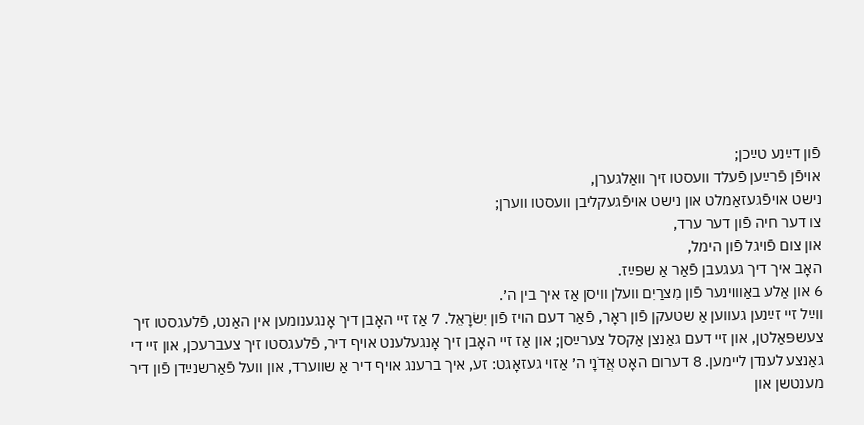פֿון דײַנע טײַכן;
אױפֿן פֿרײַען פֿעלד װעסטו זיך װאַלגערן,
נישט אױפֿגעזאַמלט און נישט אױפֿגעקליבן װעסטו װערן;
צו דער חיה פֿון דער ערד,
און צום פֿױגל פֿון הימל,
האָב איך דיך געגעבן פֿאַר אַ שפּײַז.
6 און אַלע באַװױנער פֿון מִצרַיִם װעלן װיסן אַז איך בין ה׳.
װײַל זײ זײַנען געװען אַ שטעקן פֿון ראָר, פֿאַר דעם הױז פֿון יִשׂרָאֵל. 7 אַז זײ האָבן דיך אָנגענומען אין האַנט, פֿלעגסטו זיך צעשפּאַלטן, און זײ דעם גאַנצן אַקסל צערײַסן; און אַז זײ האָבן זיך אָנגעלענט אױף דיר, פֿלעגסטו זיך צעברעכן, און זײ די גאַנצע לענדן לײמען. 8 דערום האָט אֲדֹנָי ה׳ אַזױ געזאָגט: זע, איך ברענג אױף דיר אַ שװערד, און װעל פֿאַרשנײַדן פֿון דיר מענטשן און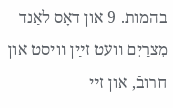בהמות. 9 און דאָס לאַנד מִצרַיִם װעט זײַן װיסט און חרובֿ, און זײ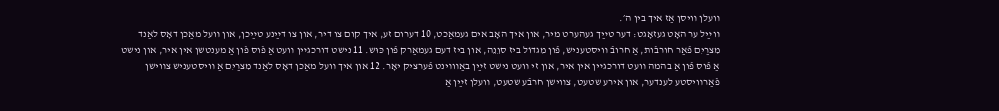װעלן װיסן אַז איך בין ה׳.
װײַל ער האָט געזאָגט: דער טײַך געהערט מיר, און איך האָב אים געמאַכט, 10 דערום זע, איך קום צו דיר, און צו דײַנע טײַכן, און װעל מאַכן דאָס לאַנד מִצרַיִם פֿאַר חורבֿות, אַ חרובֿ װיסטעניש, פֿון מִגדוֹל ביז סוֵנֵה, און ביז דעם געמאַרק פֿון כּוּש. 11 נישט דורכגײן װעט אַ פֿוס פֿון אַ מענטשן אין איר, און נישט אַ פֿוס פֿון אַ בהמה װעט דורכגײן אין איר, און זי װעט נישט זײַן באַװױנט פֿערציק יאָר. 12 און איך װעל מאַכן דאָס לאַנד מִצרַיִם אַ װיסטעניש צװישן פֿאַרװיסטע לענדער, און אירע שטעט, צװישן חרבֿע שטעט, װעלן זײַן אַ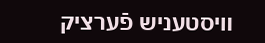װיסטעניש פֿערציק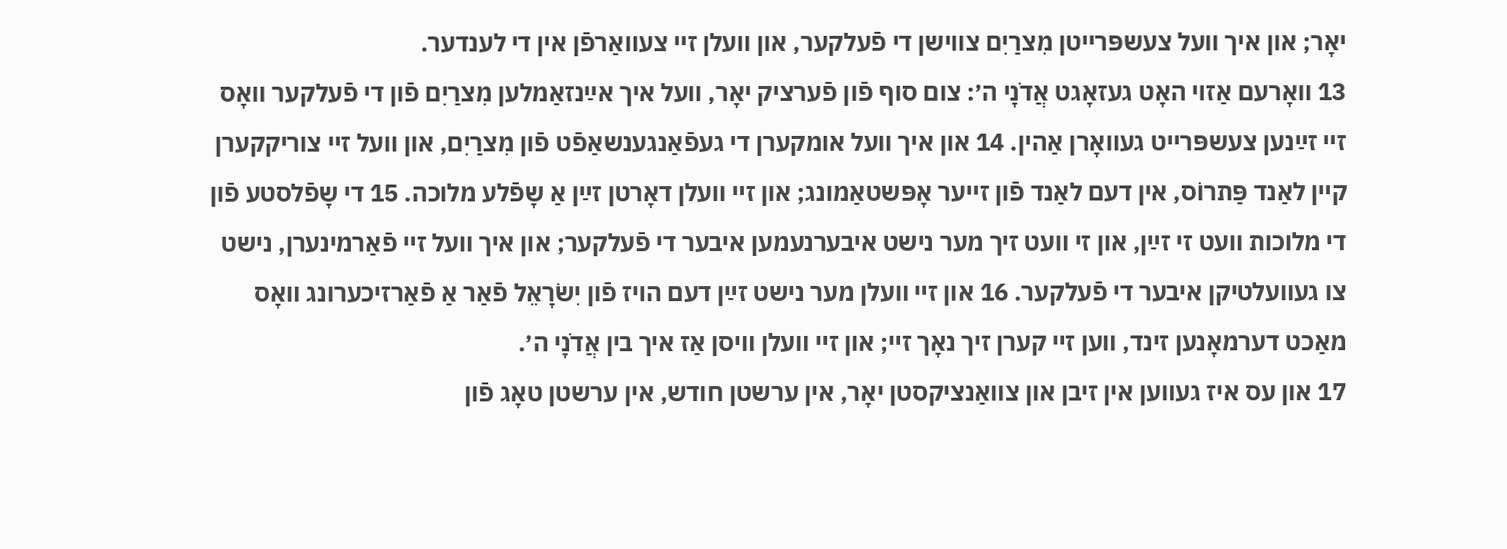יאָר; און איך װעל צעשפּרײטן מִצרַיִם צװישן די פֿעלקער, און װעלן זײ צעװאַרפֿן אין די לענדער.
13 װאָרעם אַזױ האָט געזאָגט אֲדֹנָי ה׳: צום סוף פֿון פֿערציק יאָר, װעל איך אײַנזאַמלען מִצרַיִם פֿון די פֿעלקער װאָס זײ זײַנען צעשפּרײט געװאָרן אַהין. 14 און איך װעל אומקערן די געפֿאַנגענשאַפֿט פֿון מִצרַיִם, און װעל זײ צוריקקערן קײן לאַנד פַּתרוֹס, אין דעם לאַנד פֿון זײער אָפּשטאַמונג; און זײ װעלן דאָרטן זײַן אַ שָפֿלע מלוכה. 15 די שָפֿלסטע פֿון די מלוכות װעט זי זײַן, און זי װעט זיך מער נישט איבערנעמען איבער די פֿעלקער; און איך װעל זײ פֿאַרמינערן, נישט צו געװעלטיקן איבער די פֿעלקער. 16 און זײ װעלן מער נישט זײַן דעם הױז פֿון יִשׂרָאֵל פֿאַר אַ פֿאַרזיכערונג װאָס מאַכט דערמאָנען זינד, װען זײ קערן זיך נאָך זײ; און זײ װעלן װיסן אַז איך בין אֲדֹנָי ה׳.
17 און עס איז געװען אין זיבן און צװאַנציקסטן יאָר, אין ערשטן חודש, אין ערשטן טאָג פֿון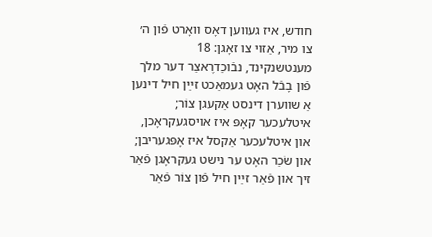חודש, איז געװען דאָס װאָרט פֿון ה׳ צו מיר, אַזױ צו זאָגן: 18 מענטשנקינד, נבֿוכַדרֶאצַר דער מלך פֿון בָבֿל האָט געמאַכט זײַן חיל דינען אַ שװערן דינסט אַקעגן צוֹר; איטלעכער קאָפּ איז אױסגעקראָכן, און איטלעכער אַקסל איז אָפּגעריבן; און שׂכַר האָט ער נישט געקראָגן פֿאַר זיך און פֿאַר זײַן חיל פֿון צוֹר פֿאַר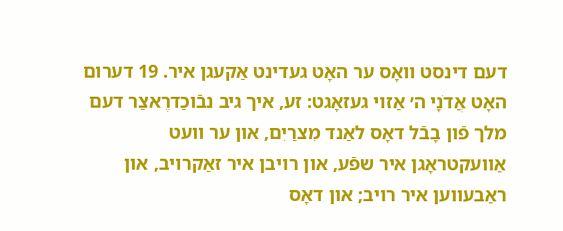דעם דינסט װאָס ער האָט געדינט אַקעגן איר. 19 דערום האָט אֲדֹנָי ה׳ אַזױ געזאָגט: זע, איך גיב נבֿוכַדרֶאצַר דעם מלך פֿון בָבֿל דאָס לאַנד מִצרַיִם, און ער װעט אַװעקטראָגן איר שפֿע, און רױבן איר זאַקרױב, און ראַבעװען איר רױב; און דאָס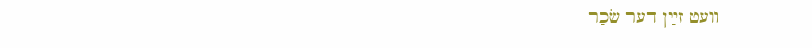װעט זײַן דער שׂכַר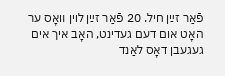פֿאַר זײַן חיל. 20 פֿאַר זײַן לױן װאָס ער האָט אום דעם געדינט, האָב איך אים געגעבן דאָס לאַנד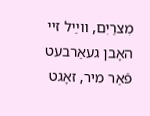מִצרַיִם, װײַל זײ האָבן געאַרבעט פֿאַר מיר, זאָגט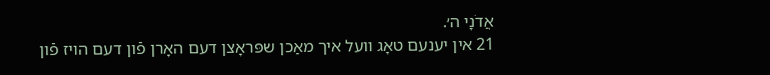אֲדֹנָי ה׳.
21 אין יענעם טאָג װעל איך מאַכן שפּראָצן דעם האָרן פֿון דעם הױז פֿון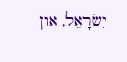יִשׂרָאֵל, און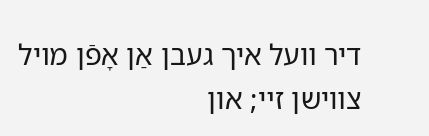דיר װעל איך געבן אַן אָפֿן מױל צװישן זײ; און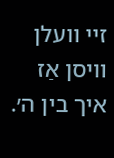זײ װעלן װיסן אַז איך בין ה׳.